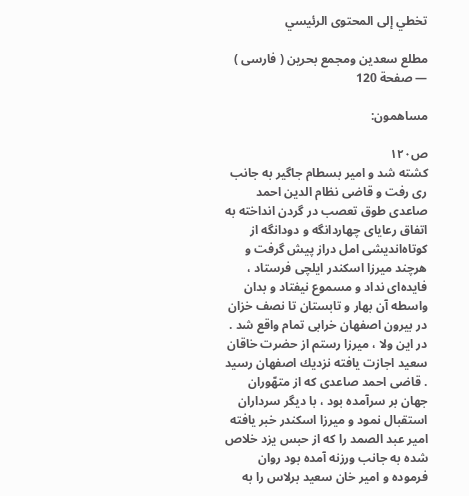تخطي إلى المحتوى الرئيسي

مطلع سعدين ومجمع بحرين ( فارسى ) — صفحة 120

مساهمون:

ص١٢٠
كشته شد و امير بسطام جاگير به جانب رى رفت و قاضى نظام الدين احمد صاعدى طوق تعصب در گردن انداخته به اتفاق رعاياى چهاردانگه و دودانگه از كوتاه‌انديشى امل دراز پيش گرفت و هرچند ميرزا اسكندر ايلچى فرستاد ، فايده‌اى نداد و مسموع نيفتاد و بدان واسطه آن بهار و تابستان تا نصف خزان در بيرون اصفهان خرابى تمام واقع شد . در اين ولا ، ميرزا رستم از حضرت خاقان سعيد اجازت يافته نزديك اصفهان رسيد . قاضى احمد صاعدى كه از متهّوران جهان بر سرآمده بود ، با ديگر سرداران استقبال نمود و ميرزا اسكندر خبر يافته امير عبد الصمد را كه از حبس يزد خلاص شده به جانب ورزنه آمده بود روان فرموده و امير خان سعيد برلاس را به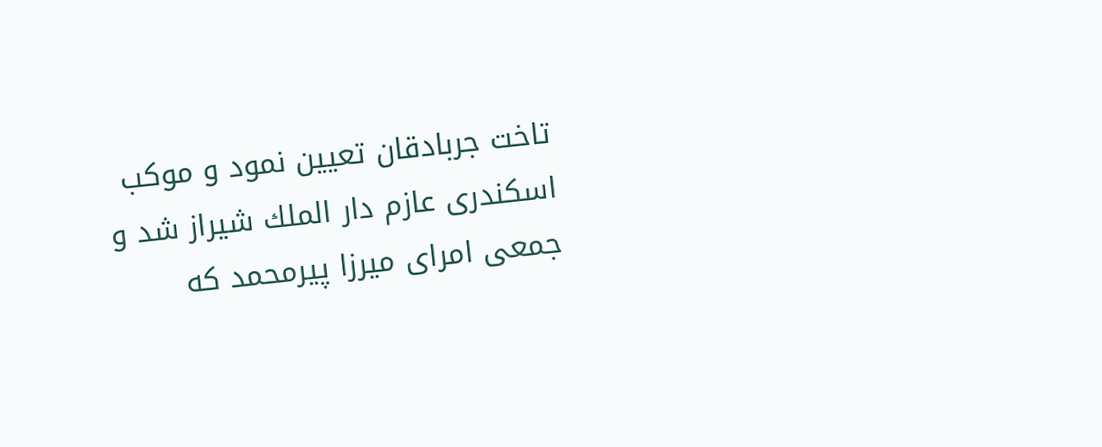تاخت جربادقان تعيين نمود و موكب اسكندرى عازم دار الملك شيراز شد و جمعى امراى ميرزا پيرمحمد كه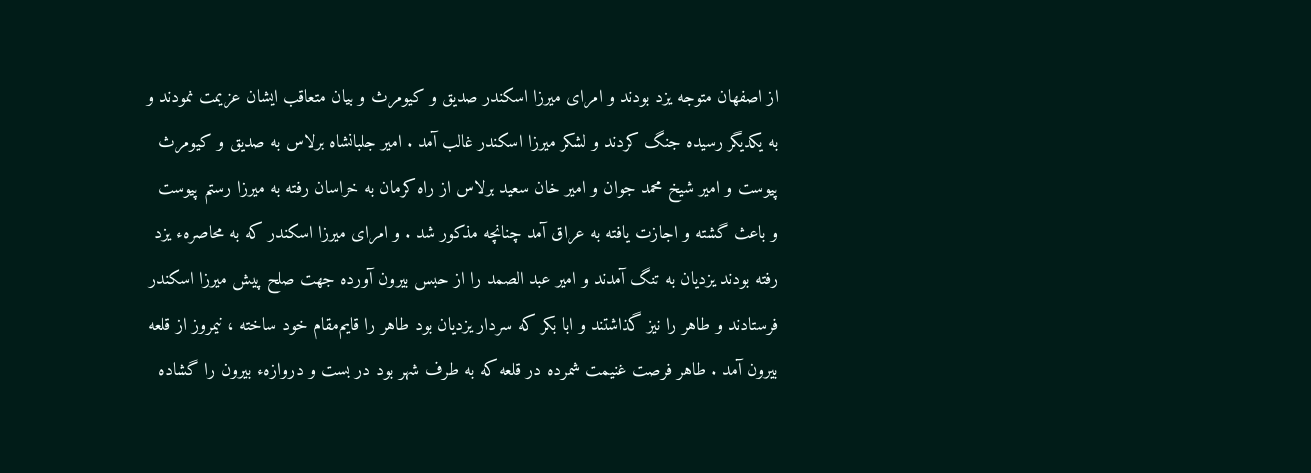از اصفهان متوجه يزد بودند و امراى ميرزا اسكندر صديق و كيومرث و بيان متعاقب ايشان عزيمت نمودند و به يكديگر رسيده جنگ كردند و لشكر ميرزا اسكندر غالب آمد . امير جلبانشاه برلاس به صديق و كيومرث پيوست و امير شيخ محمد جوان و امير خان سعيد برلاس از راه كرمان به خراسان رفته به ميرزا رستم پيوست و باعث گشته و اجازت يافته به عراق آمد چنانچه مذكور شد . و امراى ميرزا اسكندر كه به محاصرهء يزد رفته بودند يزديان به تنگ آمدند و امير عبد الصمد را از حبس بيرون آورده جهت صلح پيش ميرزا اسكندر فرستادند و طاهر را نيز گذاشتند و ابا بكر كه سردار يزديان بود طاهر را قايم‌مقام خود ساخته ، نيمروز از قلعه بيرون آمد . طاهر فرصت غنيمت شمرده در قلعه كه به طرف شهر بود در بست و دروازهء بيرون را گشاده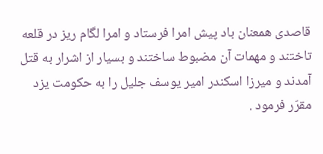قاصدى همعنان باد پيش امرا فرستاد و امرا لگام ريز در قلعه تاختند و مهمات آن مضبوط ساختند و بسيار از اشرار به قتل آمدند و ميرزا اسكندر امير يوسف جليل را به حكومت يزد مقرّر فرمود .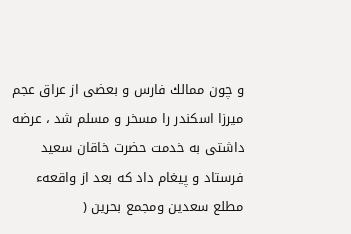و چون ممالك فارس و بعضى از عراق عجم ميرزا اسكندر را مسخر و مسلم شد ، عرضه داشتى به خدمت حضرت خاقان سعيد فرستاد و پيغام داد كه بعد از واقعهء
مطلع سعدين ومجمع بحرين (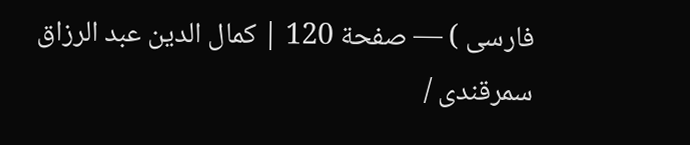فارسى ) — صفحة 120 | كمال الدين عبد الرزاق سمرقندى /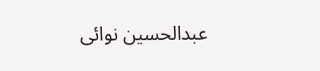عبدالحسين نوائى